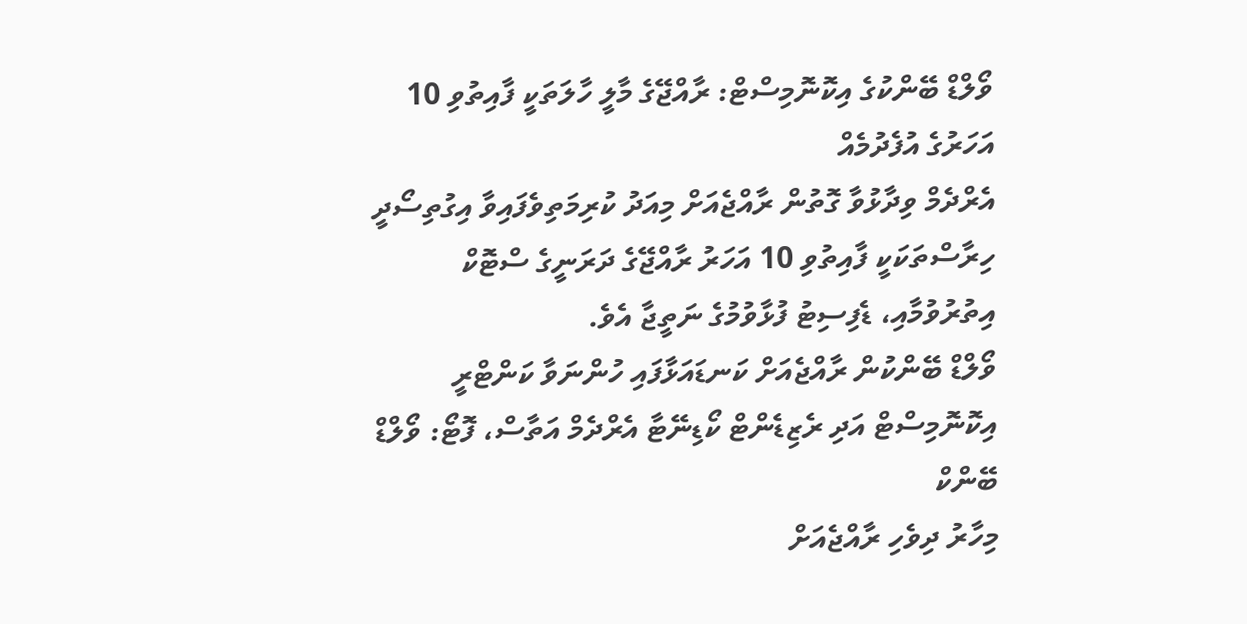ވޯލްޑް ބޭންކުގެ އިކޮނޮމިސްޓް: ރާއްޖޭގެ މާލީ ހާލަތަކީ ފާއިތުވި 10 އަހަރުގެ އުފެދުމެއް
އެރްދެމް ވިދާޅުވާ ގޮތުން ރާއްޖެއަށް މިއަދު ކުރިމަތިވެފައިވާ އިގުތިސޯދީ ހިރާސްތަކަކީ ފާއިތުވި 10 އަހަރު ރާއްޖޭގެ ދަރަނީގެ ސްޓޮކް އިތުރުވުމާއި، ޑެފިސިޓު ފުޅާވުމުގެ ނަތީޖާ އެވެ.
ވޯލްޑް ބޭންކުން ރާއްޖެއަށް ކަނޑައަޅާފައި ހުންނަވާ ކަންޓްރީ އިކޮނޮމިސްޓް އަދި ރެޒިޑެންޓް ކޯޑިނޭޓާ އެރްދެމް އަތާސް، ފޮޓޯ: ވޯލްޑް ބޭންކް
މިހާރު ދިވެހި ރާއްޖެއަށް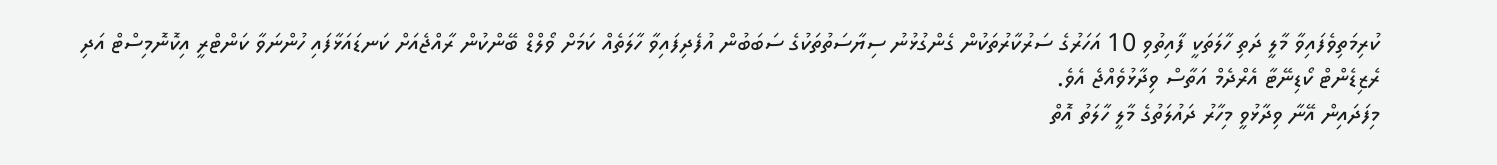ކުރިމަތިވެފައިވާ މާލީ ދަތި ހާލަތަކީ ފާއިތުވި 10 އަހަރުގެ ސަރުކާރުތަކުން ގެންގުޅުނު ސިޔާސަތުތަކުގެ ސަބަބުން އުފެދިފައިވާ ހާލަތެއް ކަމަށް ވޯލްޑް ބޭންކުން ރާއްޖެއަށް ކަނޑައަޅާފައި ހުންނަވާ ކަންޓްރީ އިކޮނޮމިސްޓް އަދި ރެޒިޑެންޓް ކޯޑިނޭޓާ އެރްދެމް އަތާސް ވިދާޅުވެއްޖެ އެވެ.
މިފަދައިން އޭނާ ވިދާޅުވީ މިހާރު ދައުލަތުގެ މާލީ ހާލަތު އޮތް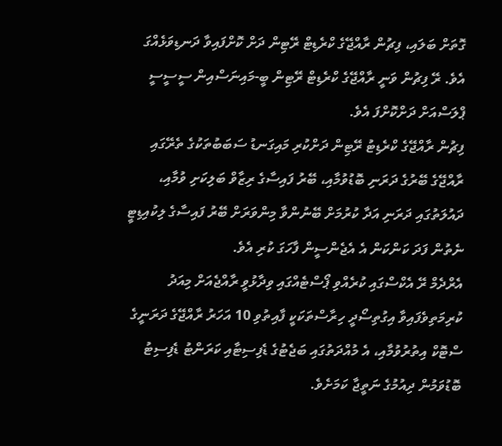ގޮތަށް ބަލައި، ފިޗުން ރާއްޖޭގެ ކްރެޑިޓް ރޭޓިން ދަށް ކޮށްފައިވާ ދަނޑިވަޅެއްގަ އެވެ. ރޭ ފިޗުން ވަނީ ރާއްޖޭގެ ކްރެޑިޓް ރޭޓިން ބީ-މައިނަސްއިން ސީސީސީ ޕްލަސްއަށް ދަށްކޮށްފަ އެވެ.
ފިޗުން ރާއްޖޭގެ ކްރެޑިޓު ރޭޓިން ދަށްކުރި މައިގަނޑު ސަބަބުތަކުގެ ތެރޭގައި ރާއްޖޭގެ ބޭރުގެ ދަރަނި ބޮޑުވުމާއި، ބޭރު ފައިސާގެ ރިޒާވް ބަލިކަށި ވުމާއި، ދައުލަތުގައި ދަރަނި އަދާ ކުރުމަށް ބޭނުންވާ މިންވަރަށް ބޭރު ފައިސާގެ ލިކުއިޑިޓީ ނެތުން ފަދަ ކަންކަން އެ އެޖެންސީން ފާހަގަ ކުރި އެވެ.
އެރްދެމް ރޭ އެކްސްގައި ކުރެއްވި ޕޯސްޓެއްގައި ވިދާޅުވީ ރާއްޖެއަށް މިއަދު ކުރިމަތިވެފައިވާ އިގުތިސޯދީ ހިރާސްތަކަކީ ފާއިތުވި 10 އަހަރު ރާއްޖޭގެ ދަރަނީގެ ސްޓޮކް އިތުރުވުމާއި، އެ މުއްދަތުގައި ބަޖެޓުގެ ޑެފިސިޓާއި ކަރަންޓު ޑެފިސިޓު ބޮޑުވަމުން ދިއުމުގެ ނަތީޖާ ކަމަށެވެ.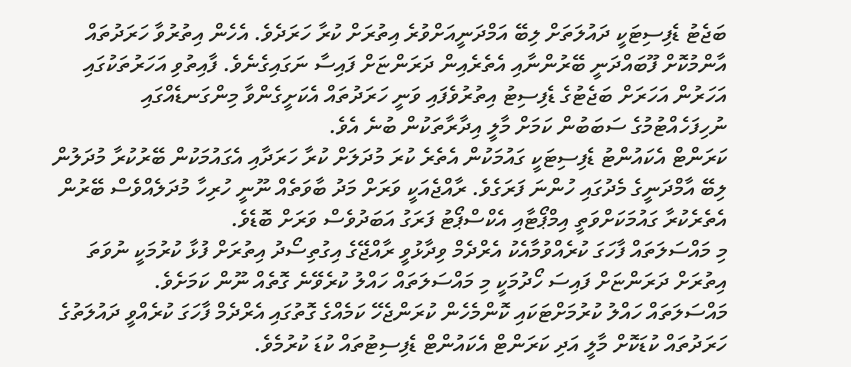ބަޖެޓު ޑެފިސިޓަކީ ދައުލަތަށް ލިބޭ އަމްދަނީއަށްވުރެ އިތުރަށް ކުރާ ހަރަދެވެ. އެހެން އިތުރުވާ ހަރަދުތައް އާންމުކޮށް ފޫބައްދަނީ ބޭރުންނާއި އެތެރެއިން ދަރަންޏަށް ފައިސާ ނަގައިގެނެވެ. ފާއިތުވި އަހަރުތަކުގައި އަހަރުން އަހަރަށް ބަޖެޓުގެ ޑެފިސިޓު އިތުރުވެފައި ވަނީ ހަރަދުތައް އެކަށީގެންވާ މިންގަނޑެއްގައި ނުހިފަހެއްޓުމުގެ ސަބަބުން ކަމަށް މާލީ އިދާރާތަކުން ބުނެ އެވެ.
ކަރަންޓް އެކައުންޓު ޑެފިސިޓަކީ ގައުމަކުން އެތެރެ ކުރަ މުދަލަށް ކުރާ ހަރަދާއި އެގައުމަކުން ބޭރުކުރާ މުދަލުން ލިބޭ އާމްދަނީގެ މެދުގައި ހުންނަ ފަރަގެވެ. ރާއްޖެއަކީ ވަރަށް މަދު ބާވަތެއް ނޫނީ ހުރިހާ މުދަލެއްވެސް ބޭރުން އެތެރެކުރާ ގައުމަކަށްވަތީ އިމްޕޯޓާއި އެކްސްޕޯޓު ފަރަގު އަބަދުވެސް ވަރަށް ބޮޑެވެ.
މި މައްސަލަތައް ފާހަގަ ކުރެއްވުމާއެކު އެރްދެމް ވިދާޅުވީ ރާއްޖޭގެ އިގުތިސޯދު އިތުރަށް ފުޅާ ކުރުމަކީ ނުވަތަ އިތުރަށް ދަރަންޏަށް ފައިސަ ހޯދުމަކީ މި މައްސަލަތައް ހައްލު ކުރެވޭނެ ގޮތެއް ނޫން ކަމަށެވެ.
މައްސަލަތައް ހައްލު ކުރުމަށްޓަކައި ކޮންމެހެން ކުރަންޖެހޭ ކަމެއްގެ ގޮތުގައި އެރްދެމް ފާހަގަ ކުރެއްވީ ދައުލަތުގެ ހަރަދުތައް ކުޑަކޮށް މާލީ އަދި ކަރަންޓް އެކައުންޓް ޑެފިސިޓުތައް ކުޑަ ކުރުމެވެ.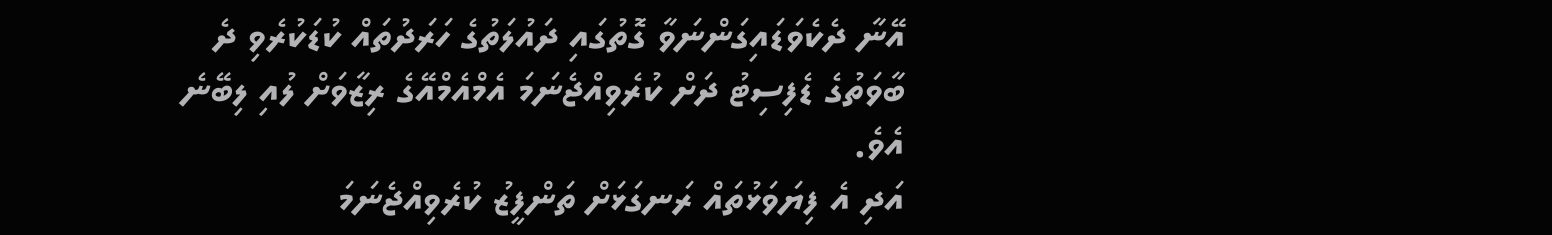އޭނާ ދެކެވަޑައިގަންނަވާ ގޮތުގައި ދައުލަތުގެ ހަރަދުތައް ކުޑަކުރެވި ދެ ބާވަތުގެ ޑެފިސިޓު ދަށް ކުރެވިއްޖެނަމަ އެމްއެމްއޭގެ ރިޒާވަށް ލުއި ލިބޭނެ އެވެ.
އަދި އެ ފިޔަވަޅުތައް ރަނގަޅަށް ތަންފީޒު ކުރެވިއްޖެނަމަ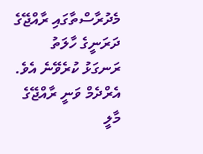މެދުރާސްތާގައި ރާއްޖޭގެ ދަރަނީގެ ހާލަތު ރަނގަޅު ކުރެވޭނެ އެވެ.
އެރްދެމް ވަނީ ރާއްޖޭގެ މާލީ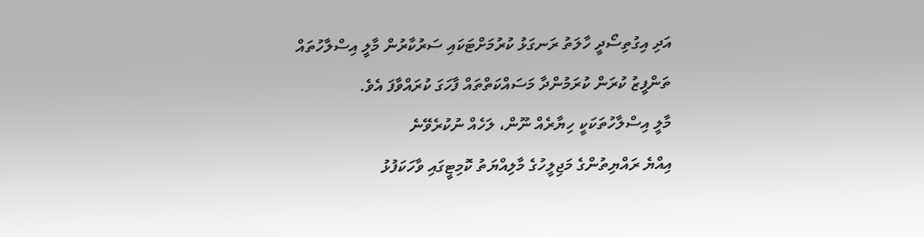އަދި އިގުތިސޯދީ ހާލަތު ރަނގަޅު ކުރުމަށްޓަކައި ސަރުކާރުން މާލީ އިސްލާހުތައް ތަންފީޒު ކުރަން ކުރަމުންދާ މަސައްކަތްތައް ފާހަގަ ކުރައްވާފަ އެވެ.
މާލީ އިސްލާހުތަކަކީ ހިޔާރެއް ނޫން، ލަހެއް ނުކުރެވޭނެ
އިއްޔެ ރައްޔިތުންގެ މަޖިލީހުގެ މާލިއްޔަތު ކޮމިޓީގައި ވާހަކަފުޅު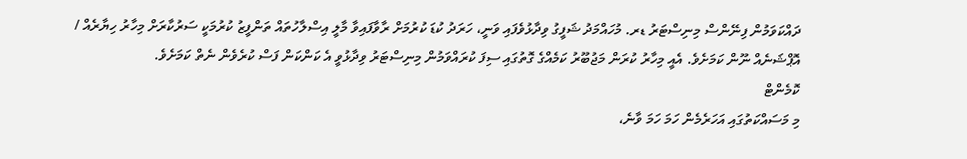ދައްކަވަމުން ފިނޭންސް މިނިސްޓަރު ޑރ. މުހައްމަދު ޝަފީގު ވިދާޅުވެފައި ވަނީ، ހަރަދު ކުޑަ ކުރުމަށް ރާވާފައިވާ މާލީ އިސްލާހުތައް ތަންފީޒު ކުރުމަކީ ސަރުކާރަށް މިހާރު ހިޔާރެއް / އޮޕްޝަނެއް ނޫން ކަމަށެވެ. އެއީ މިހާރު ކުރަން މަޖުބޫރު ކަމެއްގެ ގޮތުގައި ސިފަ ކުރައްވަމުން މިނިސްޓަރު ވިދާޅުވީ އެ ކަންކަން ފަސް ކުރެވެން ނެތް ކަމަށެވެ.
ކޮމެންޓް
މި މަސައްކަތުގައި އަހަރެމެން ހަމަ ހަމަ ވާނެ،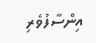އިންސާފުވެރި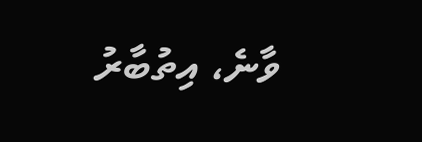ވާނެ، އިތުބާރު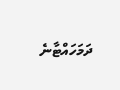ދަމަހައްޓާނެ